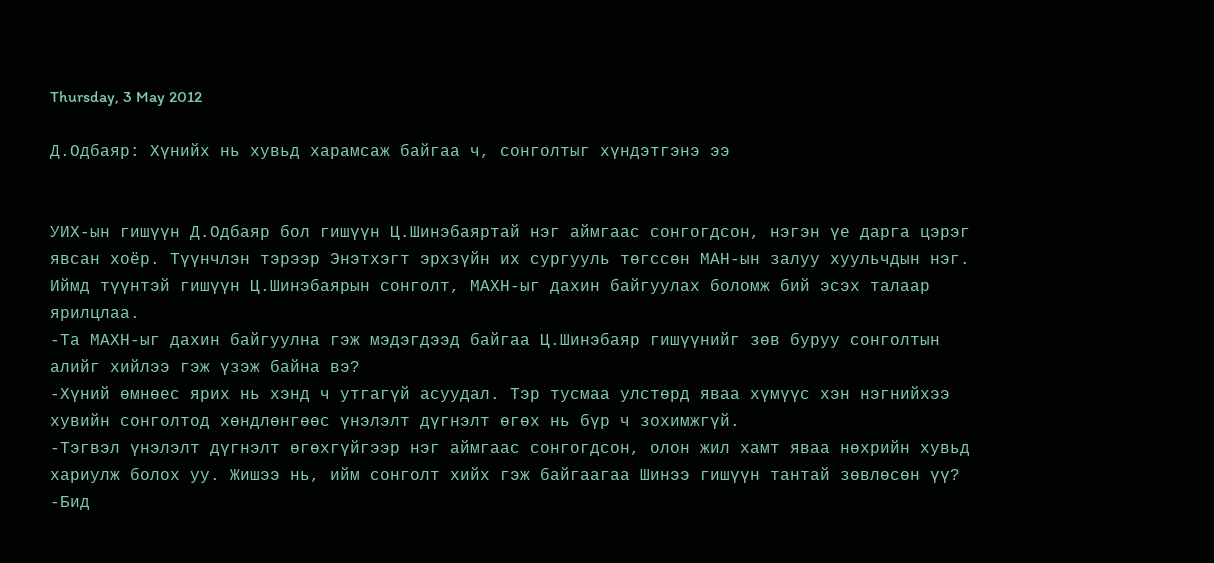Thursday, 3 May 2012

Д.Одбаяр: Хүнийх нь хувьд харамсаж байгаа ч, сонголтыг хүндэтгэнэ ээ


УИХ-ын гишүүн Д.Одбаяр бол гишүүн Ц.Шинэбаяртай нэг аймгаас сонгогдсон, нэгэн үе дарга цэрэг явсан хоёр. Түүнчлэн тэрээр Энэтхэгт эрхзүйн их сургууль төгссөн МАН-ын залуу хуульчдын нэг. Иймд түүнтэй гишүүн Ц.Шинэбаярын сонголт, МАХН-ыг дахин байгуулах боломж бий эсэх талаар ярилцлаа.
-Та МАХН-ыг дахин байгуулна гэж мэдэгдээд байгаа Ц.Шинэбаяр гишүүнийг зөв буруу сонголтын алийг хийлээ гэж үзэж байна вэ?
-Хүний өмнөес ярих нь хэнд ч утгагүй асуудал. Тэр тусмаа улстөрд яваа хүмүүс хэн нэгнийхээ хувийн сонголтод хөндлөнгөөс үнэлэлт дүгнэлт өгөх нь бүр ч зохимжгүй.
-Тэгвэл үнэлэлт дүгнэлт өгөхгүйгээр нэг аймгаас сонгогдсон, олон жил хамт яваа нөхрийн хувьд хариулж болох уу. Жишээ нь, ийм сонголт хийх гэж байгаагаа Шинээ гишүүн тантай зөвлөсөн үү?
-Бид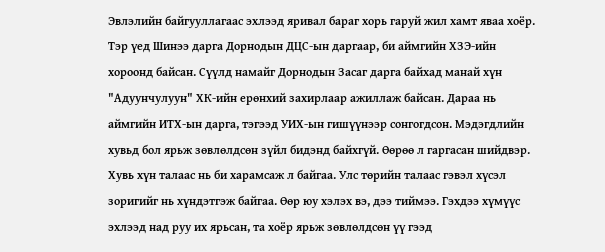Эвлэлийн байгууллагаас эхлээд яривал бараг хорь гаруй жил хамт яваа хоёр. Тэр үед Шинээ дарга Дорнодын ДЦС-ын даргаар, би аймгийн ХЗЭ-ийн хороонд байсан. Сүүлд намайг Дорнодын Засаг дарга байхад манай хүн "Адуунчулуун" ХК-ийн ерөнхий захирлаар ажиллаж байсан. Дараа нь аймгийн ИТХ-ын дарга, тэгээд УИХ-ын гишүүнээр сонгогдсон. Мэдэгдлийн хувьд бол ярьж зөвлөлдсөн зүйл бидэнд байхгүй. Өөрөө л гаргасан шийдвэр. Хувь хүн талаас нь би харамсаж л байгаа. Улс төрийн талаас гэвэл хүсэл зоригийг нь хүндэтгэж байгаа. Өөр юу хэлэх вэ, дээ тиймээ. Гэхдээ хүмүүс эхлээд над руу их ярьсан, та хоёр ярьж зөвлөлдсөн үү гээд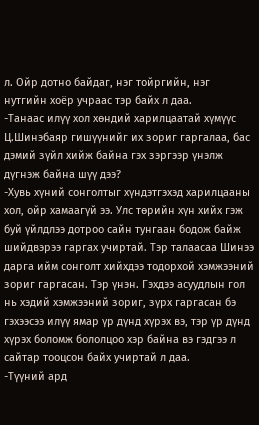л. Ойр дотно байдаг, нэг тойргийн, нэг нутгийн хоёр учраас тэр байх л даа.
-Танаас илүү хол хөндий харилцаатай хүмүүс Ц.Шинэбаяр гишүүнийг их зориг гаргалаа, бас дэмий зүйл хийж байна гэх зэргээр үнэлж дүгнэж байна шүү дээ?
-Хувь хүний сонголтыг хүндэтгэхэд харилцааны хол, ойр хамаагүй ээ. Улс төрийн хүн хийх гэж буй үйлдлээ дотроо сайн тунгаан бодож байж шийдвэрээ гаргах учиртай. Тэр талаасаа Шинээ дарга ийм сонголт хийхдээ тодорхой хэмжээний зориг гаргасан. Тэр үнэн. Гэхдээ асуудлын гол нь хэдий хэмжээний зориг, зүрх гаргасан бэ гэхээсээ илүү ямар үр дүнд хүрэх вэ, тэр үр дүнд хүрэх боломж бололцоо хэр байна вэ гэдгээ л сайтар тооцсон байх учиртай л даа.
-Түүний ард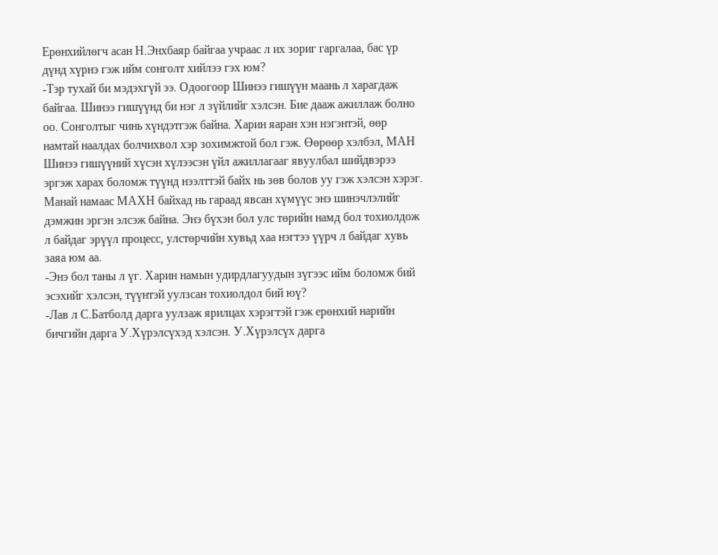Ерөнхийлөгч асан Н.Энхбаяр байгаа учраас л их зориг гаргалаа, бас үр дүнд хүрнэ гэж ийм сонголт хийлээ гэх юм?
-Тэр тухай би мэдэхгүй ээ. Одоогоор Шинээ гишүүн маань л харагдаж байгаа. Шинээ гишүүнд би нэг л зүйлийг хэлсэн. Бие дааж ажиллаж болно оо. Сонголтыг чинь хүндэтгэж байна. Харин яаран хэн нэгэнтэй, өөр намтай наалдах болчихвол хэр зохимжтой бол гэж. Өөрөөр хэлбэл, МАН Шинээ гишүүний хүсэн хүлээсэн үйл ажиллагааг явуулбал шийдвэрээ эргэж харах боломж түүнд нээлттэй байх нь зөв болов уу гэж хэлсэн хэрэг. Манай намаас МАХН байхад нь гараад явсан хүмүүс энэ шинэчлэлийг дэмжин эргэн элсэж байна. Энэ бүхэн бол улс төрийн намд бол тохиолдож л байдаг эрүүл процесс, улстөрчийн хувьд хаа нэгтээ үүрч л байдаг хувь заяа юм аа.
-Энэ бол таны л үг. Харин намын удирдлагуудын зүгээс ийм боломж бий эсэхийг хэлсэн, түүнтэй уулзсан тохиолдол бий юү?
-Лав л С.Батболд дарга уулзаж ярилцах хэрэгтэй гэж ерөнхий нарийн бичгийн дарга У.Хүрэлсүхэд хэлсэн. У.Хүрэлсүх дарга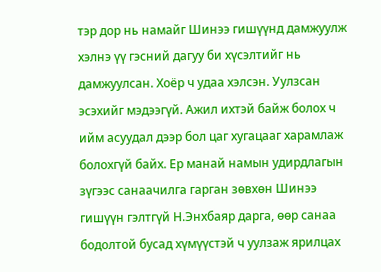тэр дор нь намайг Шинээ гишүүнд дамжуулж хэлнэ үү гэсний дагуу би хүсэлтийг нь дамжуулсан. Хоёр ч удаа хэлсэн. Уулзсан эсэхийг мэдээгүй. Ажил ихтэй байж болох ч ийм асуудал дээр бол цаг хугацааг харамлаж болохгүй байх. Ер манай намын удирдлагын зүгээс санаачилга гарган зөвхөн Шинээ гишүүн гэлтгүй Н.Энхбаяр дарга, өөр санаа бодолтой бусад хүмүүстэй ч уулзаж ярилцах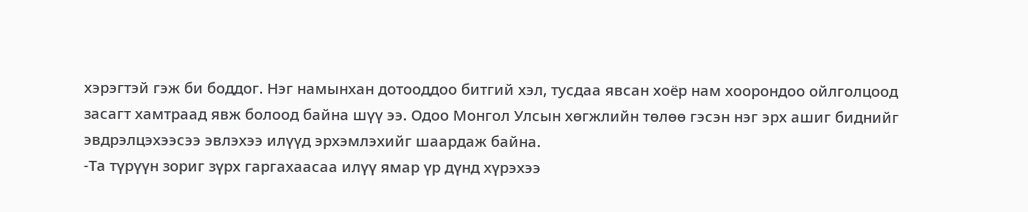хэрэгтэй гэж би боддог. Нэг намынхан дотооддоо битгий хэл, тусдаа явсан хоёр нам хоорондоо ойлголцоод засагт хамтраад явж болоод байна шүү ээ. Одоо Монгол Улсын хөгжлийн төлөө гэсэн нэг эрх ашиг биднийг эвдрэлцэхээсээ эвлэхээ илүүд эрхэмлэхийг шаардаж байна.
-Та түрүүн зориг зүрх гаргахаасаа илүү ямар үр дүнд хүрэхээ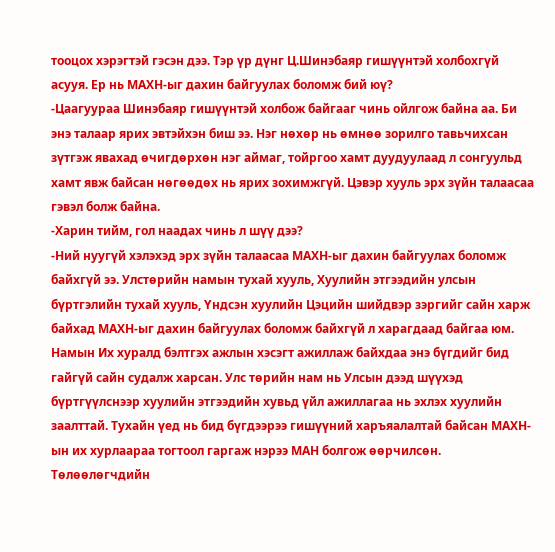тооцох хэрэгтэй гэсэн дээ. Тэр үр дүнг Ц.Шинэбаяр гишүүнтэй холбохгүй асууя. Ер нь МАХН-ыг дахин байгуулах боломж бий юү?
-Цаагуураа Шинэбаяр гишүүнтэй холбож байгааг чинь ойлгож байна аа. Би энэ талаар ярих эвтэйхэн биш ээ. Нэг нөхөр нь өмнөө зорилго тавьчихсан зүтгэж явахад өчигдөрхөн нэг аймаг, тойргоо хамт дуудуулаад л сонгуульд хамт явж байсан нөгөөдөх нь ярих зохимжгүй. Цэвэр хууль эрх зүйн талаасаа гэвэл болж байна.
-Харин тийм, гол наадах чинь л шүү дээ?
-Ний нуугүй хэлэхэд эрх зүйн талаасаа МАХН-ыг дахин байгуулах боломж байхгүй ээ. Улстөрийн намын тухай хууль, Хуулийн этгээдийн улсын бүртгэлийн тухай хууль, Үндсэн хуулийн Цэцийн шийдвэр зэргийг сайн харж байхад МАХН-ыг дахин байгуулах боломж байхгүй л харагдаад байгаа юм. Намын Их хуралд бэлтгэх ажлын хэсэгт ажиллаж байхдаа энэ бүгдийг бид гайгүй сайн судалж харсан. Улс төрийн нам нь Улсын дээд шүүхэд бүртгүүлснээр хуулийн этгээдийн хувьд үйл ажиллагаа нь эхлэх хуулийн заалттай. Тухайн үед нь бид бүгдээрээ гишүүний харъяалалтай байсан МАХН-ын их хурлаараа тогтоол гаргаж нэрээ МАН болгож өөрчилсөн. Төлөөлөгчдийн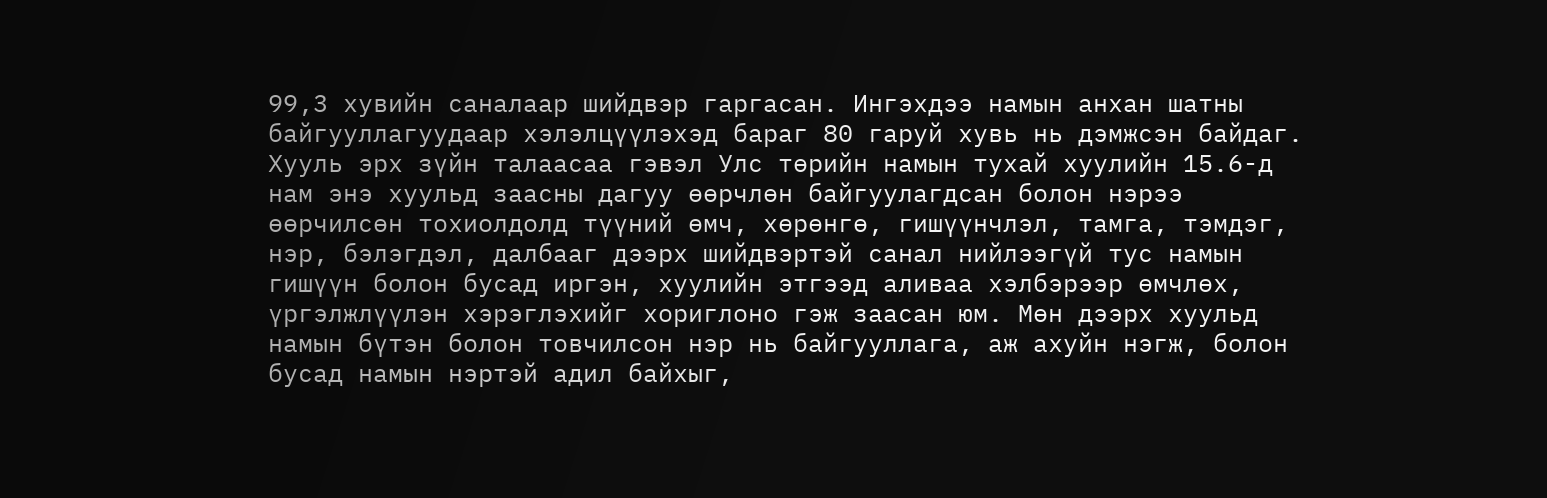99,3 хувийн саналаар шийдвэр гаргасан. Ингэхдээ намын анхан шатны байгууллагуудаар хэлэлцүүлэхэд бараг 80 гаруй хувь нь дэмжсэн байдаг. Хууль эрх зүйн талаасаа гэвэл Улс төрийн намын тухай хуулийн 15.6-д нам энэ хуульд заасны дагуу өөрчлөн байгуулагдсан болон нэрээ өөрчилсөн тохиолдолд түүний өмч, хөрөнгө, гишүүнчлэл, тамга, тэмдэг, нэр, бэлэгдэл, далбааг дээрх шийдвэртэй санал нийлээгүй тус намын гишүүн болон бусад иргэн, хуулийн этгээд аливаа хэлбэрээр өмчлөх, үргэлжлүүлэн хэрэглэхийг хориглоно гэж заасан юм. Мөн дээрх хуульд намын бүтэн болон товчилсон нэр нь байгууллага, аж ахуйн нэгж, болон бусад намын нэртэй адил байхыг,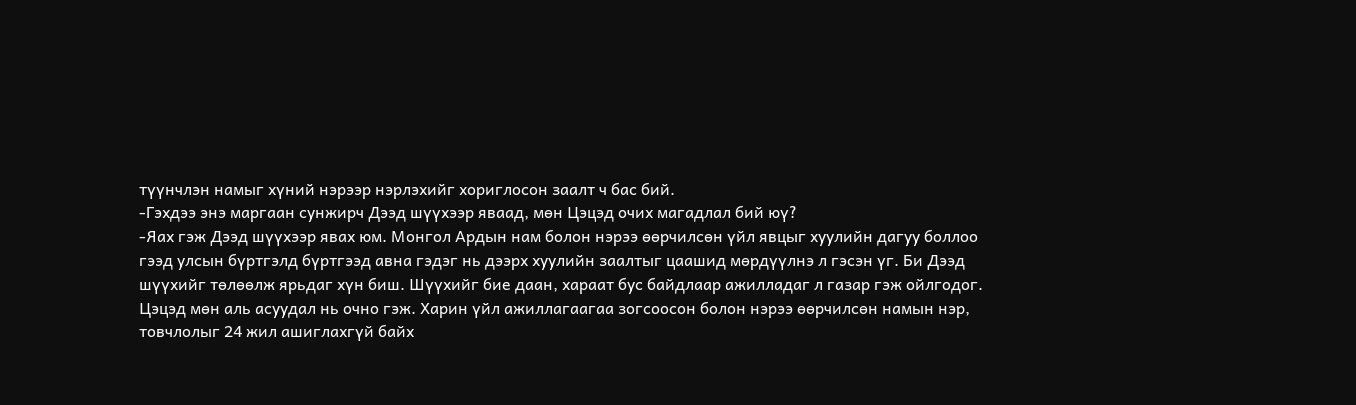түүнчлэн намыг хүний нэрээр нэрлэхийг хориглосон заалт ч бас бий.
-Гэхдээ энэ маргаан сунжирч Дээд шүүхээр яваад, мөн Цэцэд очих магадлал бий юү?
-Яах гэж Дээд шүүхээр явах юм. Монгол Ардын нам болон нэрээ өөрчилсөн үйл явцыг хуулийн дагуу боллоо гээд улсын бүртгэлд бүртгээд авна гэдэг нь дээрх хуулийн заалтыг цаашид мөрдүүлнэ л гэсэн үг. Би Дээд шүүхийг төлөөлж ярьдаг хүн биш. Шүүхийг бие даан, хараат бус байдлаар ажилладаг л газар гэж ойлгодог. Цэцэд мөн аль асуудал нь очно гэж. Харин үйл ажиллагаагаа зогсоосон болон нэрээ өөрчилсөн намын нэр, товчлолыг 24 жил ашиглахгүй байх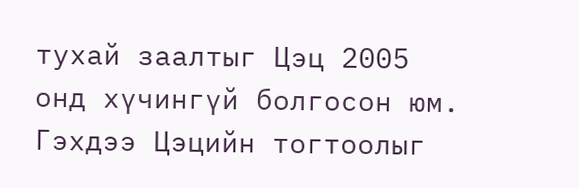тухай заалтыг Цэц 2005 онд хүчингүй болгосон юм. Гэхдээ Цэцийн тогтоолыг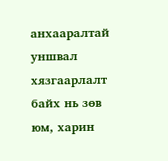анхааралтай уншвал хязгаарлалт байх нь зөв юм, харин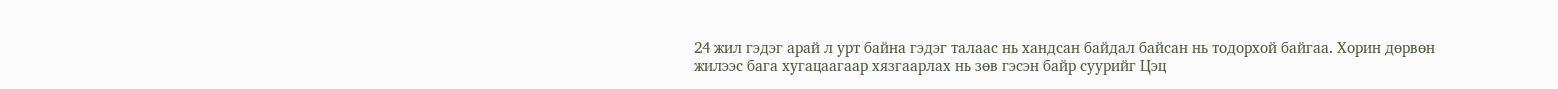24 жил гэдэг арай л урт байна гэдэг талаас нь хандсан байдал байсан нь тодорхой байгаа. Хорин дөрвөн жилээс бага хугацаагаар хязгаарлах нь зөв гэсэн байр суурийг Цэц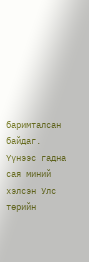баримталсан байдаг. Үүнээс гадна сая миний хэлсэн Улс төрийн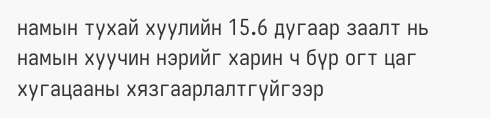намын тухай хуулийн 15.6 дугаар заалт нь намын хуучин нэрийг харин ч бүр огт цаг хугацааны хязгаарлалтгүйгээр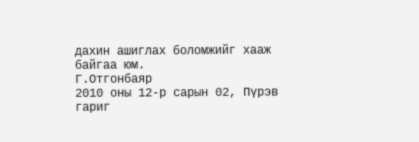дахин ашиглах боломжийг хааж байгаа юм.
Г.Отгонбаяр
2010 оны 12-р сарын 02, Пүрэв гариг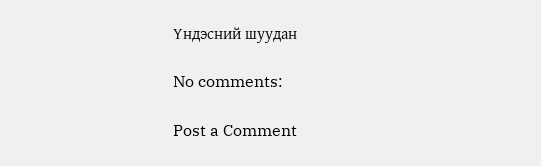Үндэсний шуудан

No comments:

Post a Comment